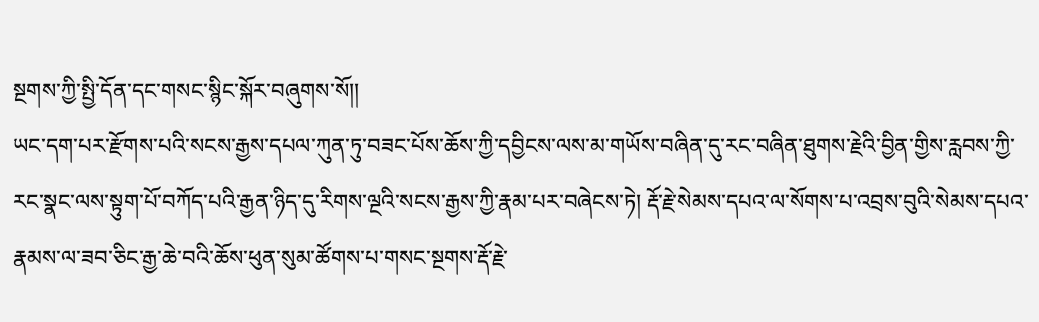སྔགས་ཀྱི་སྤྱི་དོན་དང་གསང་སྙིང་སྐོར་བཞུགས་སོ།།
ཡང་དག་པར་རྫོགས་པའི་སངས་རྒྱས་དཔལ་ཀུན་ཏུ་བཟང་པོས་ཆོས་ཀྱི་དབྱིངས་ལས་མ་གཡོས་བཞིན་དུ་རང་བཞིན་ཐུགས་རྗེའི་བྱིན་གྱིས་རླབས་ཀྱི་རང་སྣང་ལས་སྟུག་པོ་བཀོད་པའི་རྒྱན་ཉིད་དུ་རིགས་ལྔའི་སངས་རྒྱས་ཀྱི་རྣམ་པར་བཞེངས་ཏེ། རྡོ་རྗེ་སེམས་དཔའ་ལ་སོགས་པ་འབྲས་བུའི་སེམས་དཔའ་རྣམས་ལ་ཟབ་ཅིང་རྒྱ་ཆེ་བའི་ཆོས་ཕུན་སུམ་ཚོགས་པ་གསང་སྔགས་རྡོ་རྗེ་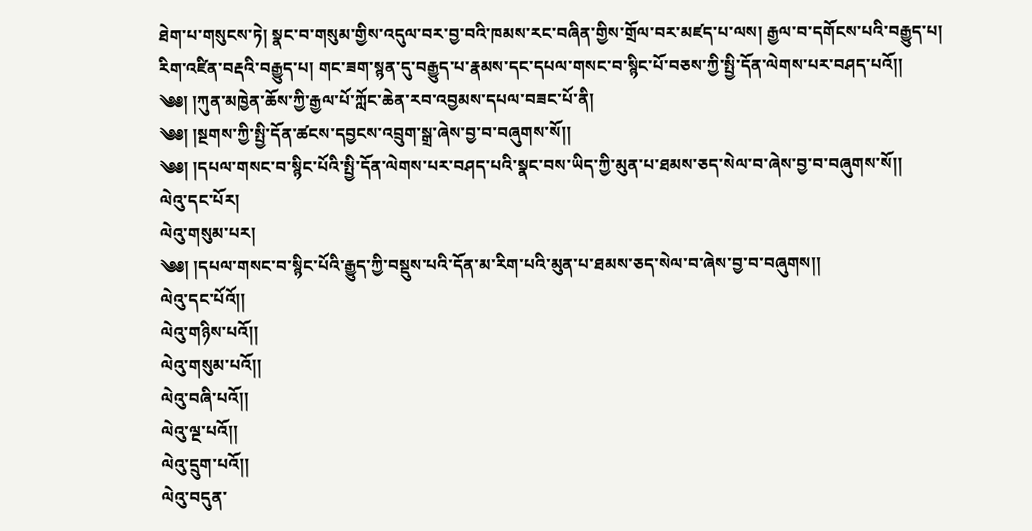ཐེག་པ་གསུངས་ཏེ། སྣང་བ་གསུམ་གྱིས་འདུལ་བར་བྱ་བའི་ཁམས་རང་བཞིན་གྱིས་གྲོལ་བར་མཛད་པ་ལས། རྒྱལ་བ་དགོངས་པའི་བརྒྱུད་པ། རིག་འཛིན་བརྡའི་བརྒྱུད་པ། གང་ཟག་སྙན་དུ་བརྒྱུད་པ་རྣམས་དང་དཔལ་གསང་བ་སྙིང་པོ་བཅས་ཀྱི་སྤྱི་དོན་ལེགས་པར་བཤད་པའོ།།
༄༅། །ཀུན་མཁྱེན་ཆོས་ཀྱི་རྒྱལ་པོ་ཀློང་ཆེན་རབ་འབྱམས་དཔལ་བཟང་པོ་ནི།
༄༅། །སྔགས་ཀྱི་སྤྱི་དོན་ཚངས་དབྱངས་འབྲུག་སྒྲ་ཞེས་བྱ་བ་བཞུགས་སོ།།
༄༅། །དཔལ་གསང་བ་སྙིང་པོའི་སྤྱི་དོན་ལེགས་པར་བཤད་པའི་སྣང་བས་ཡིད་ཀྱི་མུན་པ་ཐམས་ཅད་སེལ་བ་ཞེས་བྱ་བ་བཞུགས་སོ།།
ལེའུ་དང་པོར།
ལེའུ་གསུམ་པར།
༄༅། །དཔལ་གསང་བ་སྙིང་པོའི་རྒྱུད་ཀྱི་བསྡུས་པའི་དོན་མ་རིག་པའི་མུན་པ་ཐམས་ཅད་སེལ་བ་ཞེས་བྱ་བ་བཞུགས།།
ལེའུ་དང་པོའོ།།
ལེའུ་གཉིས་པའོ།།
ལེའུ་གསུམ་པའོ།།
ལེའུ་བཞི་པའོ།།
ལེའུ་ལྔ་པའོ།།
ལེའུ་དྲུག་པའོ།།
ལེའུ་བདུན་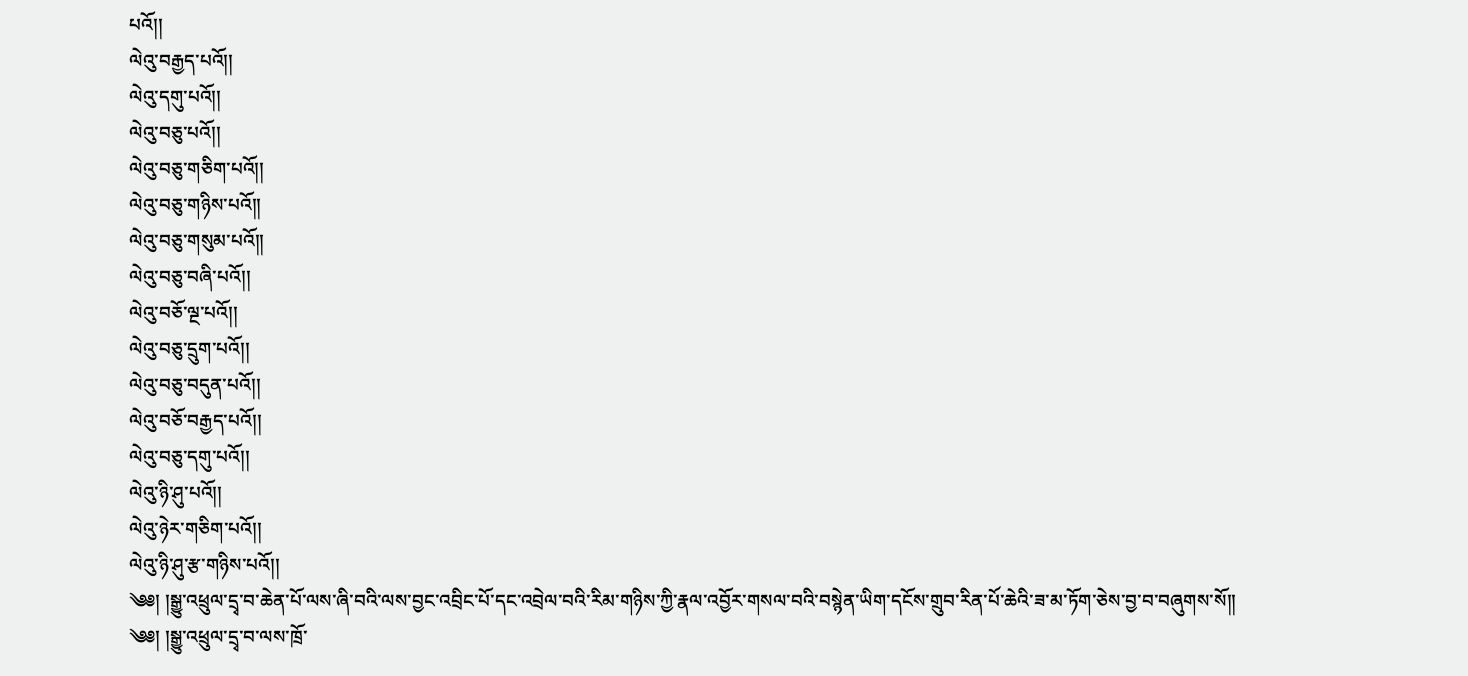པའོ།།
ལེའུ་བརྒྱད་པའོ།།
ལེའུ་དགུ་པའོ།།
ལེའུ་བཅུ་པའོ།།
ལེའུ་བཅུ་གཅིག་པའོ།།
ལེའུ་བཅུ་གཉིས་པའོ།།
ལེའུ་བཅུ་གསུམ་པའོ།།
ལེའུ་བཅུ་བཞི་པའོ།།
ལེའུ་བཅོ་ལྔ་པའོ།།
ལེའུ་བཅུ་དྲུག་པའོ།།
ལེའུ་བཅུ་བདུན་པའོ།།
ལེའུ་བཅོ་བརྒྱད་པའོ།།
ལེའུ་བཅུ་དགུ་པའོ།།
ལེའུ་ཉི་ཤུ་པའོ།།
ལེའུ་ཉེར་གཅིག་པའོ།།
ལེའུ་ཉི་ཤུ་རྩ་གཉིས་པའོ།།
༄༅། །སྒྱུ་འཕྲུལ་དྲྭ་བ་ཆེན་པོ་ལས་ཞི་བའི་ལས་བྱང་འབྲིང་པོ་དང་འབྲེལ་བའི་རིམ་གཉིས་ཀྱི་རྣལ་འབྱོར་གསལ་བའི་བསྙེན་ཡིག་དངོས་གྲུབ་རིན་པོ་ཆེའི་ཟ་མ་ཏོག་ཅེས་བྱ་བ་བཞུགས་སོ།།
༄༅། །སྒྱུ་འཕྲུལ་དྲྭ་བ་ལས་ཁྲོ་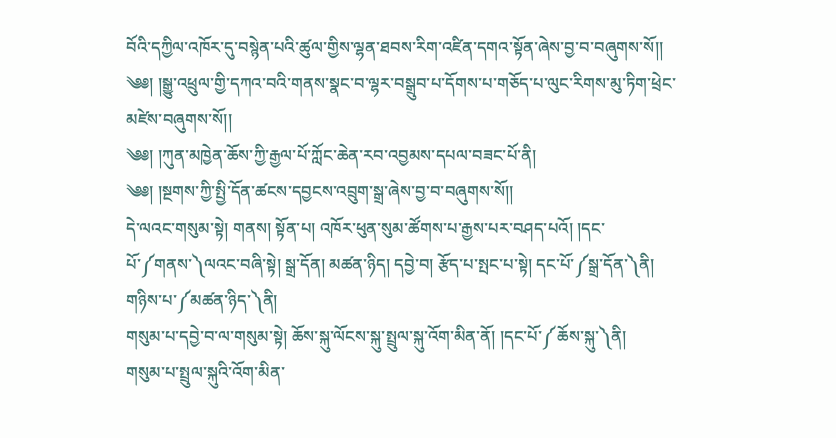བོའི་དཀྱིལ་འཁོར་དུ་བསྙེན་པའི་ཚུལ་གྱིས་ལྷན་ཐབས་རིག་འཛིན་དགའ་སྟོན་ཞེས་བྱ་བ་བཞུགས་སོ།།
༄༅། །སྒྱུ་འཕྲུལ་གྱི་དཀའ་བའི་གནས་སྣང་བ་ལྷར་བསྒྲུབ་པ་དོགས་པ་གཅོད་པ་ལུང་རིགས་མུ་ཏིག་ཕྲེང་མཛེས་བཞུགས་སོ།།
༄༅། །ཀུན་མཁྱེན་ཆོས་ཀྱི་རྒྱལ་པོ་ཀློང་ཆེན་རབ་འབྱམས་དཔལ་བཟང་པོ་ནི།
༄༅། །སྔགས་ཀྱི་སྤྱི་དོན་ཚངས་དབྱངས་འབྲུག་སྒྲ་ཞེས་བྱ་བ་བཞུགས་སོ།།
དེ་ལའང་གསུམ་སྟེ། གནས། སྟོན་པ། འཁོར་ཕུན་སུམ་ཚོགས་པ་རྒྱས་པར་བཤད་པའོ། །དང་པོ་༼གནས་༽ལའང་བཞི་སྟེ། སྒྲ་དོན། མཚན་ཉིད། དབྱེ་བ། རྩོད་པ་སྤང་པ་སྟེ། དང་པོ་༼སྒྲ་དོན་༽ནི།
གཉིས་པ་༼མཚན་ཉིད་༽ནི།
གསུམ་པ་དབྱེ་བ་ལ་གསུམ་སྟེ། ཆོས་སྐུ་ལོངས་སྐུ་སྤྲུལ་སྐུ་འོག་མིན་ནོ། །དང་པོ་༼ཆོས་སྐུ་༽ནི།
གསུམ་པ་སྤྲུལ་སྐུའི་འོག་མིན་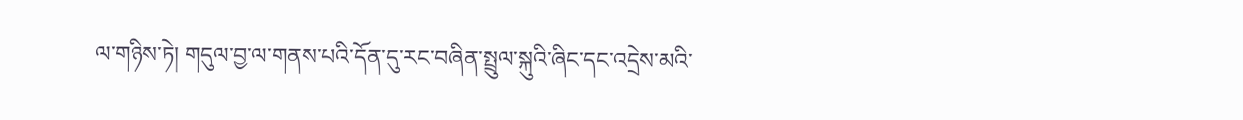ལ་གཉིས་ཏེ། གདུལ་བྱ་ལ་གནས་པའི་དོན་དུ་རང་བཞིན་སྤྲུལ་སྐུའི་ཞིང་དང་འདྲེས་མའི་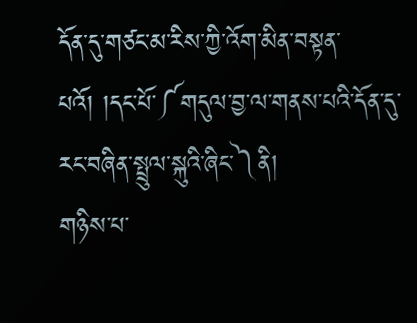དོན་དུ་གཙང་མ་རིས་ཀྱི་འོག་མིན་བསྟན་པའོ། །དང་པོ་༼གདུལ་བྱ་ལ་གནས་པའི་དོན་དུ་རང་བཞིན་སྤྲུལ་སྐུའི་ཞིང་༽ནི།
གཉིས་པ་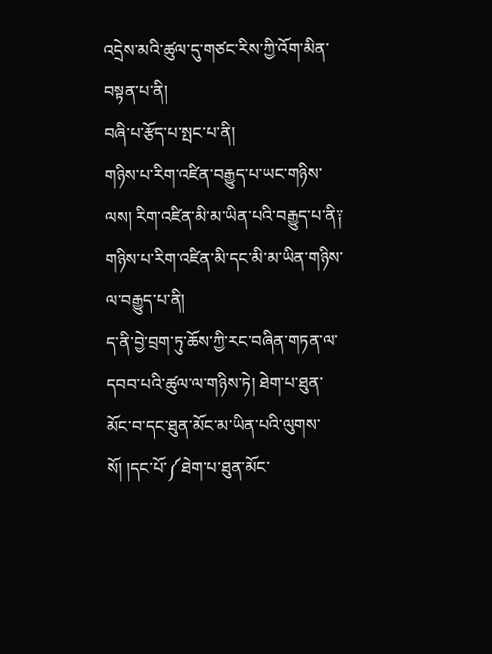འདྲེས་མའི་ཚུལ་དུ་གཙང་རིས་ཀྱི་འོག་མིན་བསྟན་པ་ནི།
བཞི་པ་རྩོད་པ་སྤང་པ་ནི།
གཉིས་པ་རིག་འཛིན་བརྒྱུད་པ་ཡང་གཉིས་ལས། རིག་འཛིན་མི་མ་ཡིན་པའི་བརྒྱུད་པ་ནི༑
གཉིས་པ་རིག་འཛིན་མི་དང་མི་མ་ཡིན་གཉིས་ལ་བརྒྱུད་པ་ནི།
ད་ནི་བྱེ་བྲག་ཏུ་ཆོས་ཀྱི་རང་བཞིན་གཏན་ལ་དབབ་པའི་ཚུལ་ལ་གཉིས་ཏེ། ཐེག་པ་ཐུན་མོང་བ་དང་ཐུན་མོང་མ་ཡིན་པའི་ལུགས་སོ། །དང་པོ་༼ཐེག་པ་ཐུན་མོང་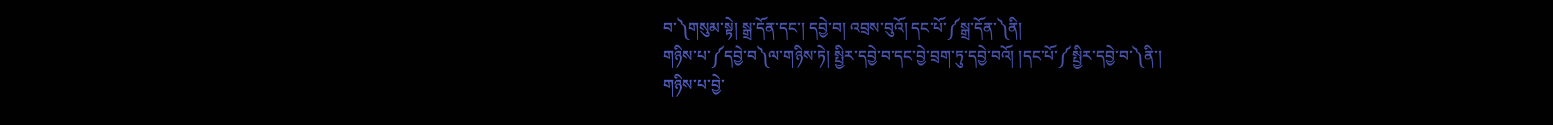བ་༽གསུམ་སྟེ། སྒྲ་དོན་དང་། དབྱེ་བ། འབྲས་བུའོ། དང་པོ་༼སྒྲ་དོན་༽ནི།
གཉིས་པ་༼དབྱེ་བ༽ལ་གཉིས་ཏེ། སྤྱིར་དབྱེ་བ་དང་བྱེ་བྲག་ཏུ་དབྱེ་བའོ། །དང་པོ་༼སྤྱིར་དབྱེ་བ་༽ནི་།
གཉིས་པ་བྱེ་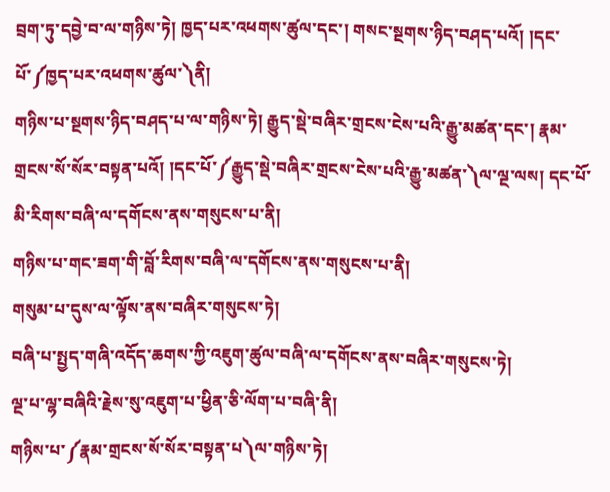བྲག་ཏུ་དབྱེ་བ་ལ་གཉིས་ཏེ། ཁྱད་པར་འཕགས་ཚུལ་དང་། གསང་སྔགས་ཉིད་བཤད་པའོ། །དང་པོ་༼ཁྱད་པར་འཕགས་ཚུལ་༽ནི།
གཉིས་པ་སྔགས་ཉིད་བཤད་པ་ལ་གཉིས་ཏེ། རྒྱུད་སྡེ་བཞིར་གྲངས་ངེས་པའི་རྒྱུ་མཚན་དང་། རྣམ་གྲངས་སོ་སོར་བསྟན་པའོ། །དང་པོ་༼རྒྱུད་སྡེ་བཞིར་གྲངས་ངེས་པའི་རྒྱུ་མཚན་༽ལ་ལྔ་ལས། དང་པོ་མི་རིགས་བཞི་ལ་དགོངས་ནས་གསུངས་པ་ནི།
གཉིས་པ་གང་ཟག་གི་བློ་རིགས་བཞི་ལ་དགོངས་ནས་གསུངས་པ་ནི།
གསུམ་པ་དུས་ལ་ལྟོས་ནས་བཞིར་གསུངས་ཏེ།
བཞི་པ་སྤྱད་གཞི་འདོད་ཆགས་ཀྱི་འཇུག་ཚུལ་བཞི་ལ་དགོངས་ནས་བཞིར་གསུངས་ཏེ།
ལྔ་པ་ལྷ་བཞིའི་རྗེས་སུ་འཇུག་པ་ཕྱིན་ཅི་ལོག་པ་བཞི་ནི།
གཉིས་པ་༼རྣམ་གྲངས་སོ་སོར་བསྟན་པ༽ལ་གཉིས་ཏེ།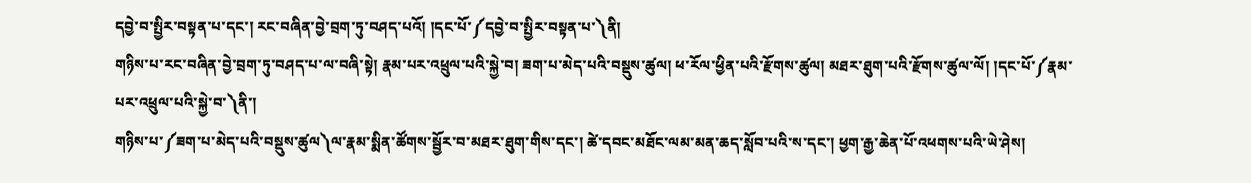དབྱེ་བ་སྤྱིར་བསྟན་པ་དང་། རང་བཞིན་བྱེ་བྲག་ཏུ་བཤད་པའོ། །དང་པོ་༼དབྱེ་བ་སྤྱིར་བསྟན་པ་༽ནི།
གཉིས་པ་རང་བཞིན་བྱེ་བྲག་ཏུ་བཤད་པ་ལ་བཞི་སྟེ། རྣམ་པར་འཕྲུལ་པའི་སྐྱེ་བ། ཟག་པ་མེད་པའི་བསྡུས་ཚུལ། ཕ་རོལ་ཕྱིན་པའི་རྫོགས་ཚུལ། མཐར་ཐུག་པའི་རྫོགས་ཚུལ་ལོ། །དང་པོ་༼རྣམ་པར་འཕྲུལ་པའི་སྐྱེ་བ་༽ནི་།
གཉིས་པ་༼ཟག་པ་མེད་པའི་བསྡུས་ཚུལ༽ལ་རྣམ་སྨིན་ཚོགས་སྦྱོར་བ་མཐར་ཐུག་གིས་དང་། ཚེ་དབང་མཐོང་ལམ་མན་ཆད་སློབ་པའི་ས་དང་། ཕྱག་རྒྱ་ཆེན་པོ་འཕགས་པའི་ཡེ་ཤེས།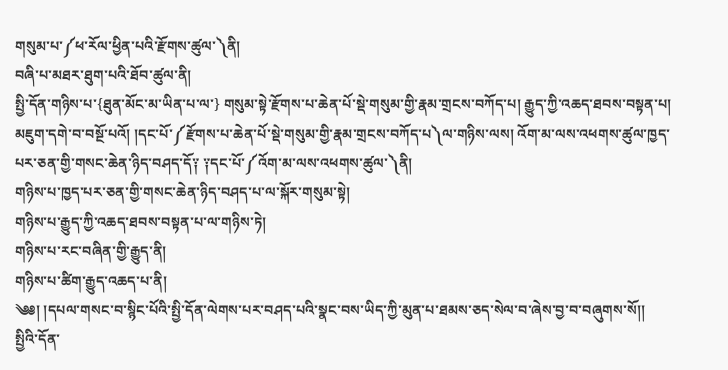གསུམ་པ་༼ཕ་རོལ་ཕྱིན་པའི་རྫོགས་ཚུལ་༽ནི།
བཞི་པ་མཐར་ཐུག་པའི་ཐོབ་ཚུལ་ནི།
སྤྱི་དོན་གཉིས་པ་{ཐུན་མོང་མ་ཡིན་པ་ལ་} གསུམ་སྟེ་རྫོགས་པ་ཆེན་པོ་སྡེ་གསུམ་གྱི་རྣམ་གྲངས་བཀོད་པ། རྒྱུད་ཀྱི་འཆད་ཐབས་བསྟན་པ། མཇུག་དགེ་བ་བསྔོ་པའོ། །དང་པོ་༼རྫོགས་པ་ཆེན་པོ་སྡེ་གསུམ་གྱི་རྣམ་གྲངས་བཀོད་པ༽ལ་གཉིས་ལས། འོག་མ་ལས་འཕགས་ཚུལ་ཁྱད་པར་ཅན་གྱི་གསང་ཆེན་ཉིད་བཤད་དོ༑ ༑དང་པོ་༼འོག་མ་ལས་འཕགས་ཚུལ་༽ནི།
གཉིས་པ་ཁྱད་པར་ཅན་གྱི་གསང་ཆེན་ཉིད་བཤད་པ་ལ་སྐོར་གསུམ་སྟེ།
གཉིས་པ་རྒྱུད་ཀྱི་འཆད་ཐབས་བསྟན་པ་ལ་གཉིས་ཏེ།
གཉིས་པ་རང་བཞིན་གྱི་རྒྱུད་ནི།
གཉིས་པ་ཚིག་རྒྱུད་འཆད་པ་ནི།
༄༅། །དཔལ་གསང་བ་སྙིང་པོའི་སྤྱི་དོན་ལེགས་པར་བཤད་པའི་སྣང་བས་ཡིད་ཀྱི་མུན་པ་ཐམས་ཅད་སེལ་བ་ཞེས་བྱ་བ་བཞུགས་སོ།།
སྤྱིའི་དོན་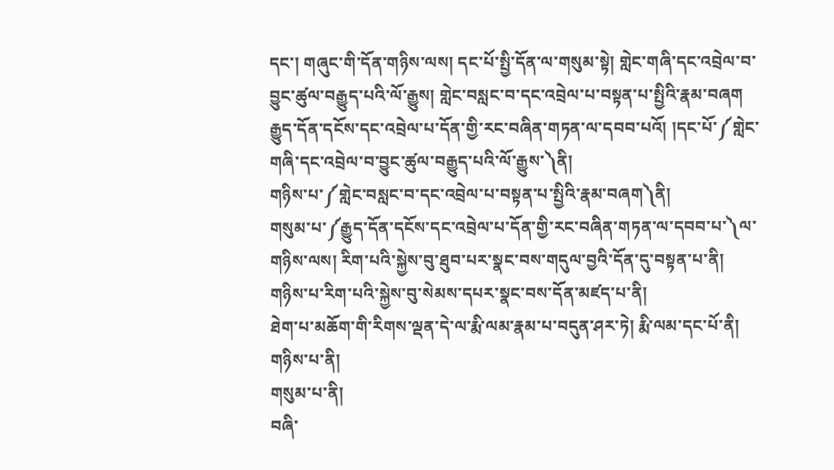དང་། གཞུང་གི་དོན་གཉིས་ལས། དང་པོ་སྤྱི་དོན་ལ་གསུམ་སྟེ། གླེང་གཞི་དང་འབྲེལ་བ་བྱུང་ཚུལ་བརྒྱུད་པའི་ལོ་རྒྱུས། གླེང་བསླང་བ་དང་འབྲེལ་པ་བསྟན་པ་སྤྱིའི་རྣམ་བཞག རྒྱུད་དོན་དངོས་དང་འབྲེལ་པ་དོན་གྱི་རང་བཞིན་གཏན་ལ་དབབ་པའོ། །དང་པོ་༼གླེང་གཞི་དང་འབྲེལ་བ་བྱུང་ཚུལ་བརྒྱུད་པའི་ལོ་རྒྱུས་༽ནི།
གཉིས་པ་༼གླེང་བསླང་བ་དང་འབྲེལ་པ་བསྟན་པ་སྤྱིའི་རྣམ་བཞག༽ནི།
གསུམ་པ་༼རྒྱུད་དོན་དངོས་དང་འབྲེལ་པ་དོན་གྱི་རང་བཞིན་གཏན་ལ་དབབ་པ་༽ལ་གཉིས་ལས། རིག་པའི་སྐྱེས་བུ་ཐུབ་པར་སྣང་བས་གདུལ་བྱའི་དོན་དུ་བསྟན་པ་ནི།
གཉིས་པ་རིག་པའི་སྐྱེས་བུ་སེམས་དཔར་སྣང་བས་དོན་མཛད་པ་ནི།
ཐེག་པ་མཆོག་གི་རིགས་ལྡན་དེ་ལ་རྨི་ལམ་རྣམ་པ་བདུན་ཤར་ཏེ། རྨི་ལམ་དང་པོ་ནི།
གཉིས་པ་ནི།
གསུམ་པ་ནི།
བཞི་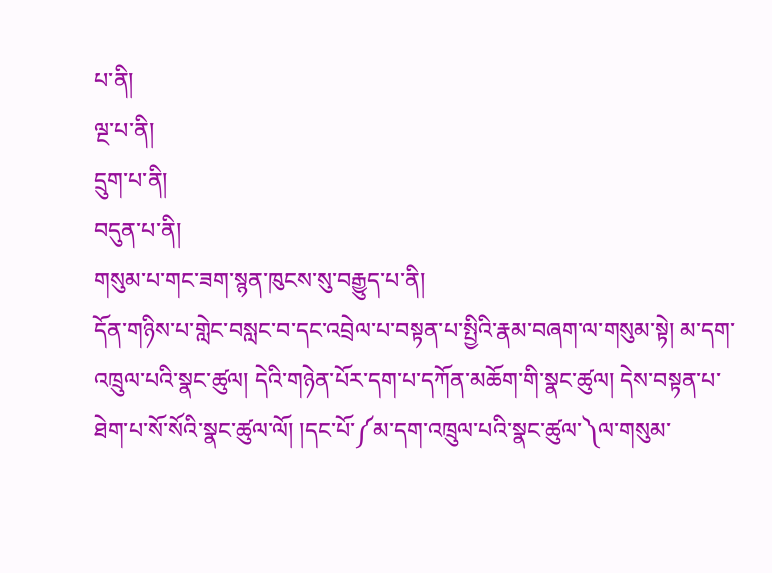པ་ནི།
ལྔ་པ་ནི།
དྲུག་པ་ནི།
བདུན་པ་ནི།
གསུམ་པ་གང་ཟག་སྙན་ཁུངས་སུ་བརྒྱུད་པ་ནི།
དོན་གཉིས་པ་གླེང་བསླང་བ་དང་འབྲེལ་པ་བསྟན་པ་སྤྱིའི་རྣམ་བཞག་ལ་གསུམ་སྟེ། མ་དག་འཁྲུལ་པའི་སྣང་ཚུལ། དེའི་གཉེན་པོར་དག་པ་དཀོན་མཆོག་གི་སྣང་ཚུལ། དེས་བསྟན་པ་ཐེག་པ་སོ་སོའི་སྣང་ཚུལ་ལོ། །དང་པོ་༼མ་དག་འཁྲུལ་པའི་སྣང་ཚུལ་༽ལ་གསུམ་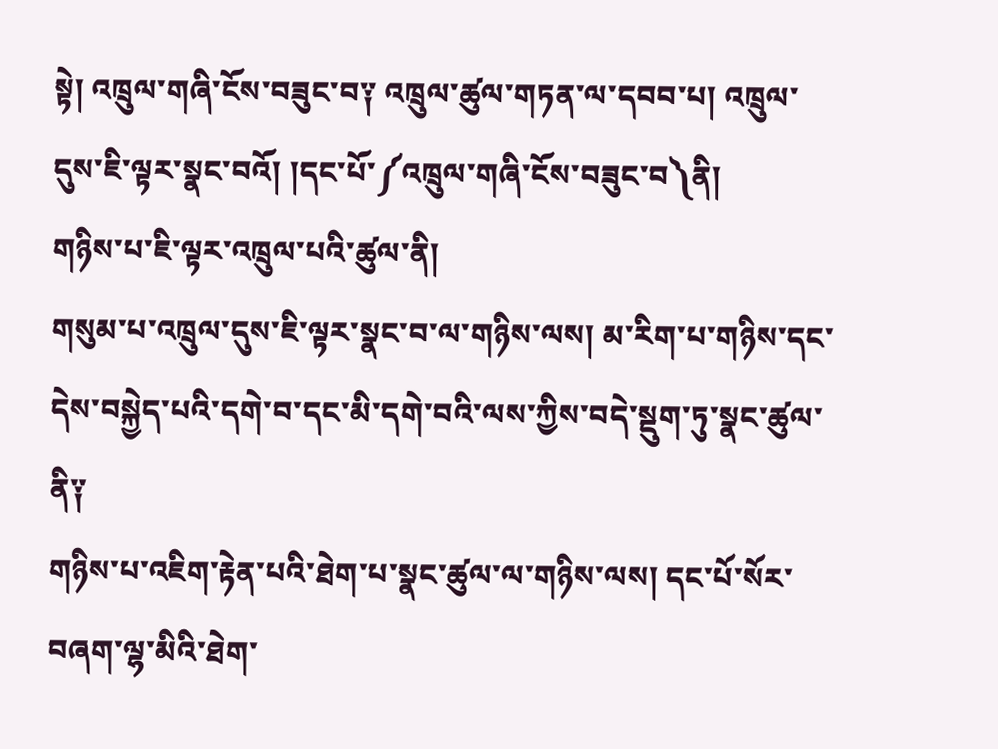སྟེ། འཁྲུལ་གཞི་ངོས་བཟུང་བ༑ འཁྲུལ་ཚུལ་གཏན་ལ་དབབ་པ། འཁྲུལ་དུས་ཇི་ལྟར་སྣང་བའོ། །དང་པོ་༼འཁྲུལ་གཞི་ངོས་བཟུང་བ༽ནི།
གཉིས་པ་ཇི་ལྟར་འཁྲུལ་པའི་ཚུལ་ནི།
གསུམ་པ་འཁྲུལ་དུས་ཇི་ལྟར་སྣང་བ་ལ་གཉིས་ལས། མ་རིག་པ་གཉིས་དང་དེས་བསྐྱེད་པའི་དགེ་བ་དང་མི་དགེ་བའི་ལས་ཀྱིས་བདེ་སྡུག་ཏུ་སྣང་ཚུལ་ནི༑
གཉིས་པ་འཇིག་རྟེན་པའི་ཐེག་པ་སྣང་ཚུལ་ལ་གཉིས་ལས། དང་པོ་སོར་བཞག་ལྷ་མིའི་ཐེག་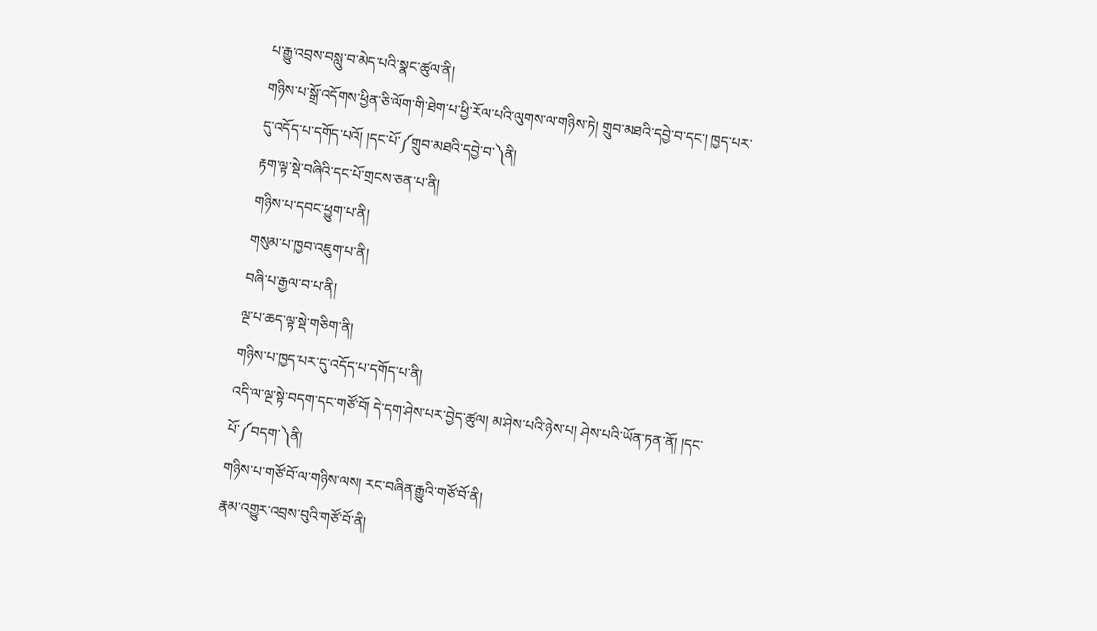པ་རྒྱུ་འབྲས་བསླུ་བ་མེད་པའི་སྣང་ཚུལ་ནི།
གཉིས་པ་སྒྲོ་འདོགས་ཕྱིན་ཅི་ལོག་གི་ཐེག་པ་ཕྱི་རོལ་པའི་ལུགས་ལ་གཉིས་ཏེ། གྲུབ་མཐའི་དབྱེ་བ་དང་། ཁྱད་པར་དུ་འདོད་པ་དགོད་པའོ། །དང་པོ་༼གྲུབ་མཐའི་དབྱེ་བ་༽ནི།
རྟག་ལྟ་སྡེ་བཞིའི་དང་པོ་གྲངས་ཅན་པ་ནི།
གཉིས་པ་དབང་ཕྱུག་པ་ནི།
གསུམ་པ་ཁྱབ་འཇུག་པ་ནི།
བཞི་པ་རྒྱལ་བ་པ་ནི།
ལྔ་པ་ཆད་ལྟ་སྡེ་གཅིག་ནི།
གཉིས་པ་ཁྱད་པར་དུ་འདོད་པ་དགོད་པ་ནི།
འདི་ལ་ལྔ་སྟེ་བདག་དང་གཙོ་བོ། དེ་དག་ཤེས་པར་བྱེད་ཚུལ། མ་ཤེས་པའི་ཉེས་པ། ཤེས་པའི་ཡོན་ཏན་ནོ། །དང་པོ་༼བདག་༽ནི།
གཉིས་པ་གཙོ་བོ་ལ་གཉིས་ལས། རང་བཞིན་རྒྱུའི་གཙོ་བོ་ནི།
རྣམ་འགྱུར་འབྲས་བུའི་གཙོ་བོ་ནི།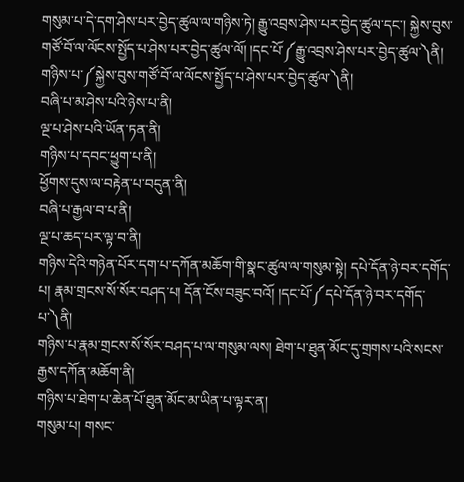གསུམ་པ་དེ་དག་ཤེས་པར་བྱེད་ཚུལ་ལ་གཉིས་ཏེ། རྒྱུ་འབྲས་ཤེས་པར་བྱེད་ཚུལ་དང་། སྐྱེས་བུས་གཙོ་བོ་ལ་ལོངས་སྤྱོད་པ་ཤེས་པར་བྱེད་ཚུལ་ལོ། །དང་པོ་༼རྒྱུ་འབྲས་ཤེས་པར་བྱེད་ཚུལ་༽ནི།
གཉིས་པ་༼སྐྱེས་བུས་གཙོ་བོ་ལ་ལོངས་སྤྱོད་པ་ཤེས་པར་བྱེད་ཚུལ་༽ནི།
བཞི་པ་མ་ཤེས་པའི་ཉེས་པ་ནི།
ལྔ་པ་ཤེས་པའི་ཡོན་ཏན་ནི།
གཉིས་པ་དབང་ཕྱུག་པ་ནི།
ཕྱོགས་དུས་ལ་བརྟེན་པ་བདུན་ནི།
བཞི་པ་རྒྱལ་བ་པ་ནི།
ལྔ་པ་ཆད་པར་ལྟ་བ་ནི།
གཉིས་དེའི་གཉེན་པོར་དག་པ་དཀོན་མཆོག་གི་སྣང་ཚུལ་ལ་གསུམ་སྟེ། དཔེ་དོན་ཉེ་བར་དགོད་པ། རྣམ་གྲངས་སོ་སོར་བཤད་པ། དོན་ངོས་བཟུང་བའོ། །དང་པོ་༼དཔེ་དོན་ཉེ་བར་དགོད་པ་༽ནི།
གཉིས་པ་རྣམ་གྲངས་སོ་སོར་བཤད་པ་ལ་གསུམ་ལས། ཐེག་པ་ཐུན་མོང་དུ་གྲགས་པའི་སངས་རྒྱས་དཀོན་མཆོག་ནི།
གཉིས་པ་ཐེག་པ་ཆེན་པོ་ཐུན་མོང་མ་ཡིན་པ་ལྟར་ན།
གསུམ་པ། གསང་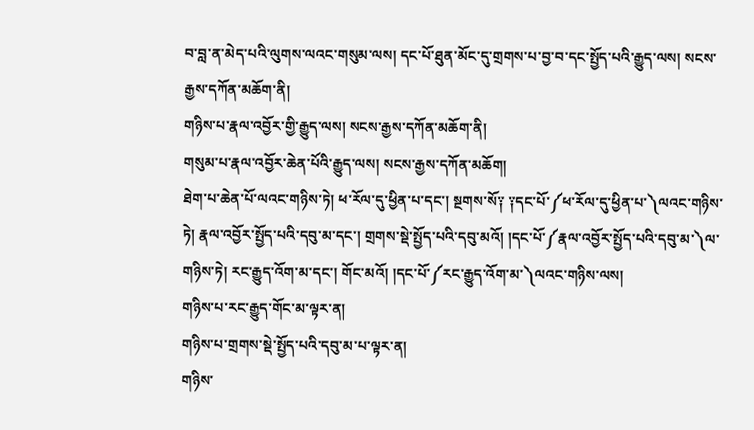བ་བླ་ན་མེད་པའི་ལུགས་ལའང་གསུམ་ལས། དང་པོ་ཐུན་མོང་དུ་གྲགས་པ་བྱ་བ་དང་སྤྱོད་པའི་རྒྱུད་ལས། སངས་རྒྱས་དཀོན་མཆོག་ནི།
གཉིས་པ་རྣལ་འབྱོར་གྱི་རྒྱུད་ལས། སངས་རྒྱས་དཀོན་མཆོག་ནི།
གསུམ་པ་རྣལ་འབྱོར་ཆེན་པོའི་རྒྱུད་ལས། སངས་རྒྱས་དཀོན་མཆོག།
ཐེག་པ་ཆེན་པོ་ལའང་གཉིས་ཏེ། ཕ་རོལ་དུ་ཕྱིན་པ་དང་། སྔགས་སོ༑ ༑དང་པོ་༼ཕ་རོལ་དུ་ཕྱིན་པ་༽ལའང་གཉིས་ཏེ། རྣལ་འབྱོར་སྤྱོད་པའི་དབུ་མ་དང་། གྲགས་སྡེ་སྤྱོད་པའི་དབུ་མའོ། །དང་པོ་༼རྣལ་འབྱོར་སྤྱོད་པའི་དབུ་མ་༽ལ་གཉིས་ཏེ། རང་རྒྱུད་འོག་མ་དང་། གོང་མའོ། །དང་པོ་༼རང་རྒྱུད་འོག་མ་༽ལའང་གཉིས་ལས།
གཉིས་པ་རང་རྒྱུད་གོང་མ་ལྟར་ན།
གཉིས་པ་གྲགས་སྡེ་སྤྱོད་པའི་དབུ་མ་པ་ལྟར་ན།
གཉིས་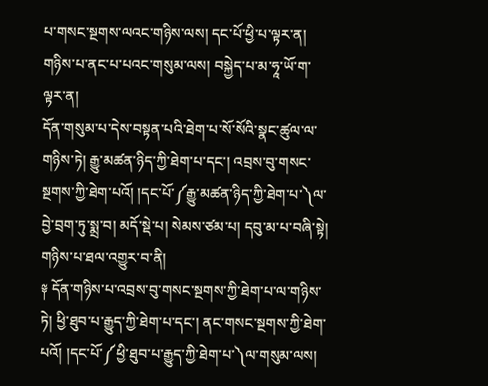པ་གསང་སྔགས་ལའང་གཉིས་ལས། དང་པོ་ཕྱི་པ་ལྟར་ན།
གཉིས་པ་ནང་པ་པའང་གསུམ་ལས། བསྐྱེད་པ་མ་ཧཱ་ཡོ་ག་ལྟར་ན།
དོན་གསུམ་པ་དེས་བསྟན་པའི་ཐེག་པ་སོ་སོའི་སྣང་ཚུལ་ལ་གཉིས་ཏེ། རྒྱུ་མཚན་ཉིད་ཀྱི་ཐེག་པ་དང་། འབྲས་བུ་གསང་སྔགས་ཀྱི་ཐེག་པའོ། །དང་པོ་༼རྒྱུ་མཚན་ཉིད་ཀྱི་ཐེག་པ་༽ལ་བྱེ་བྲག་ཏུ་སྨྲ་བ། མདོ་སྡེ་པ། སེམས་ཙམ་པ། དབུ་མ་པ་བཞི་སྟེ།
གཉིས་པ་ཐལ་འགྱུར་བ་ནི།
༈ དོན་གཉིས་པ་འབྲས་བུ་གསང་སྔགས་ཀྱི་ཐེག་པ་ལ་གཉིས་ཏེ། ཕྱི་ཐུབ་པ་རྒྱུད་ཀྱི་ཐེག་པ་དང་། ནང་གསང་སྔགས་ཀྱི་ཐེག་པའོ། །དང་པོ་༼ཕྱི་ཐུབ་པ་རྒྱུད་ཀྱི་ཐེག་པ་༽ལ་གསུམ་ལས།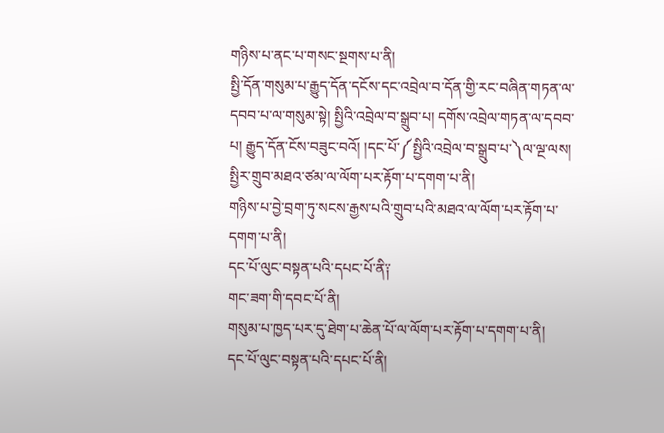གཉིས་པ་ནང་པ་གསང་སྔགས་པ་ནི།
སྤྱི་དོན་གསུམ་པ་རྒྱུད་དོན་དངོས་དང་འབྲེལ་བ་དོན་གྱི་རང་བཞིན་གཏན་ལ་དབབ་པ་ལ་གསུམ་སྟེ། སྤྱིའི་འབྲེལ་བ་སྒྲུབ་པ། དགོས་འབྲེལ་གཏན་ལ་དབབ་པ། རྒྱུད་དོན་ངོས་བཟུང་བའོ། །དང་པོ་༼སྤྱིའི་འབྲེལ་བ་སྒྲུབ་པ་༽ལ་ལྔ་ལས། སྤྱིར་གྲུབ་མཐའ་ཙམ་ལ་ལོག་པར་རྟོག་པ་དགག་པ་ནི།
གཉིས་པ་བྱེ་བྲག་ཏུ་སངས་རྒྱས་པའི་གྲུབ་པའི་མཐའ་ལ་ལོག་པར་རྟོག་པ་དགག་པ་ནི།
དང་པོ་ལུང་བསྟན་པའི་དཔང་པོ་ནི༑
གང་ཟག་གི་དབང་པོ་ནི།
གསུམ་པ་ཁྱད་པར་དུ་ཐེག་པ་ཆེན་པོ་ལ་ལོག་པར་རྟོག་པ་དགག་པ་ནི།
དང་པོ་ལུང་བསྟན་པའི་དཔང་པོ་ནི།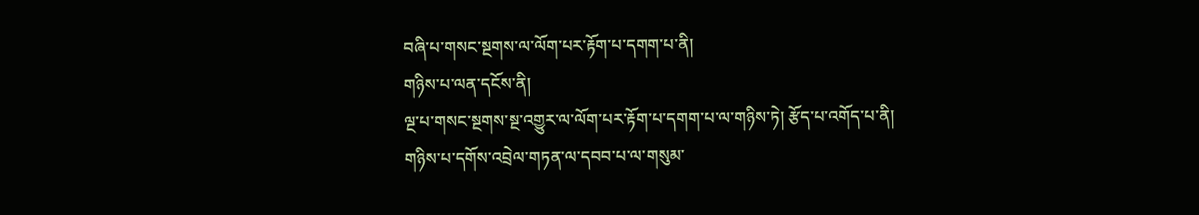བཞི་པ་གསང་སྔགས་ལ་ལོག་པར་རྟོག་པ་དགག་པ་ནི།
གཉིས་པ་ལན་དངོས་ནི།
ལྔ་པ་གསང་སྔགས་སྔ་འགྱུར་ལ་ལོག་པར་རྟོག་པ་དགག་པ་ལ་གཉིས་ཏེ། རྩོད་པ་འགོད་པ་ནི།
གཉིས་པ་དགོས་འབྲེལ་གཏན་ལ་དབབ་པ་ལ་གསུམ་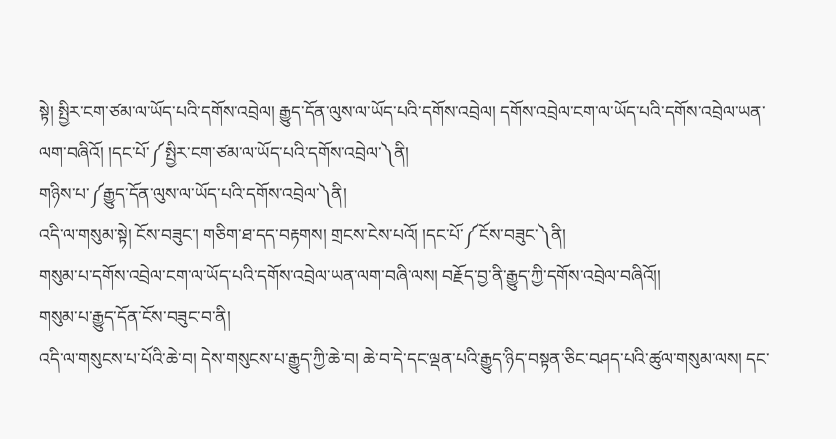སྟེ། སྤྱིར་ངག་ཙམ་ལ་ཡོད་པའི་དགོས་འབྲེལ། རྒྱུད་དོན་ལུས་ལ་ཡོད་པའི་དགོས་འབྲེལ། དགོས་འབྲེལ་ངག་ལ་ཡོད་པའི་དགོས་འབྲེལ་ཡན་ལག་བཞིའོ། །དང་པོ་༼སྤྱིར་ངག་ཙམ་ལ་ཡོད་པའི་དགོས་འབྲེལ་༽ནི།
གཉིས་པ་༼རྒྱུད་དོན་ལུས་ལ་ཡོད་པའི་དགོས་འབྲེལ་༽ནི།
འདི་ལ་གསུམ་སྟེ། ངོས་བཟུང་། གཅིག་ཐ་དད་བརྟགས། གྲངས་ངེས་པའོ། །དང་པོ་༼ངོས་བཟུང་༽ནི།
གསུམ་པ་དགོས་འབྲེལ་ངག་ལ་ཡོད་པའི་དགོས་འབྲེལ་ཡན་ལག་བཞི་ལས། བརྗོད་བྱ་ནི་རྒྱུད་ཀྱི་དགོས་འབྲེལ་བཞིའོ།།
གསུམ་པ་རྒྱུད་དོན་ངོས་བཟུང་བ་ནི།
འདི་ལ་གསུངས་པ་པོའི་ཆེ་བ། དེས་གསུངས་པ་རྒྱུད་ཀྱི་ཆེ་བ། ཆེ་བ་དེ་དང་ལྡན་པའི་རྒྱུད་ཉིད་བསྟན་ཅིང་བཤད་པའི་ཚུལ་གསུམ་ལས། དང་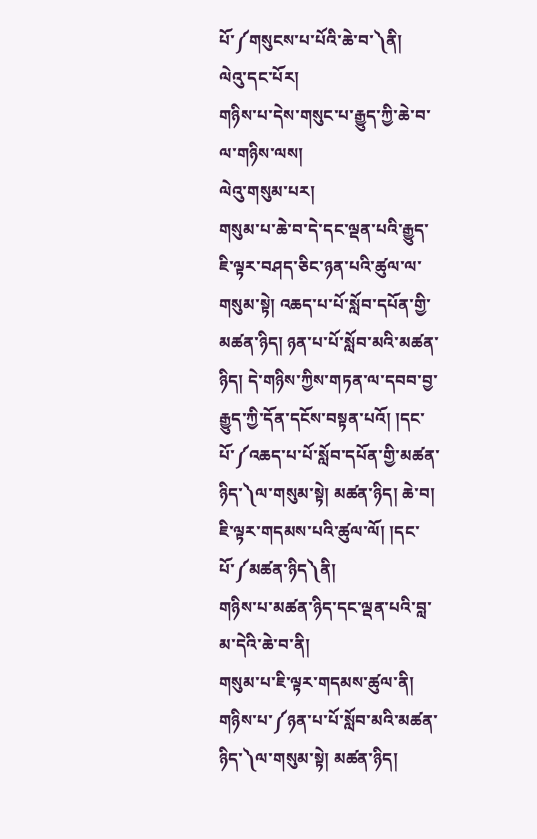པོ་༼གསུངས་པ་པོའི་ཆེ་བ་༽ནི།
ལེའུ་དང་པོར།
གཉིས་པ་དེས་གསུང་པ་རྒྱུད་ཀྱི་ཆེ་བ་ལ་གཉིས་ལས།
ལེའུ་གསུམ་པར།
གསུམ་པ་ཆེ་བ་དེ་དང་ལྡན་པའི་རྒྱུད་ཇི་ལྟར་བཤད་ཅིང་ཉན་པའི་ཚུལ་ལ་གསུམ་སྟེ། འཆད་པ་པོ་སློབ་དཔོན་གྱི་མཚན་ཉིད། ཉན་པ་པོ་སློབ་མའི་མཚན་ཉིད། དེ་གཉིས་ཀྱིས་གཏན་ལ་དབབ་བྱ་རྒྱུད་ཀྱི་དོན་དངོས་བསྟན་པའོ། །དང་པོ་༼འཆད་པ་པོ་སློབ་དཔོན་གྱི་མཚན་ཉིད་༽ལ་གསུམ་སྟེ། མཚན་ཉིད། ཆེ་བ། ཇི་ལྟར་གདམས་པའི་ཚུལ་ལོ། །དང་པོ་༼མཚན་ཉིད༽ནི།
གཉིས་པ་མཚན་ཉིད་དང་ལྡན་པའི་བླ་མ་དེའི་ཆེ་བ་ནི།
གསུམ་པ་ཇི་ལྟར་གདམས་ཚུལ་ནི།
གཉིས་པ་༼ཉན་པ་པོ་སློབ་མའི་མཚན་ཉིད་༽ལ་གསུམ་སྟེ། མཚན་ཉིད།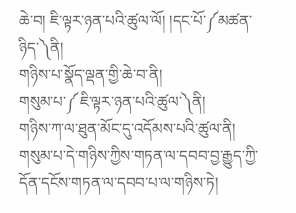ཆེ་བ། ཇི་ལྟར་ཉན་པའི་ཚུལ་ལོ། །དང་པོ་༼མཚན་ཉིད་༽ནི།
གཉིས་པ་སྣོད་ལྡན་གྱི་ཆེ་བ་ནི།
གསུམ་པ་༼ཇི་ལྟར་ཉན་པའི་ཚུལ་༽ནི།
གཉིས་ཀ་ལ་ཐུན་མོང་དུ་འདོམས་པའི་ཚུལ་ནི།
གསུམ་པ་དེ་གཉིས་ཀྱིས་གཏན་ལ་དབབ་བྱ་རྒྱུད་ཀྱི་དོན་དངོས་གཏན་ལ་དབབ་པ་ལ་གཉིས་ཏེ།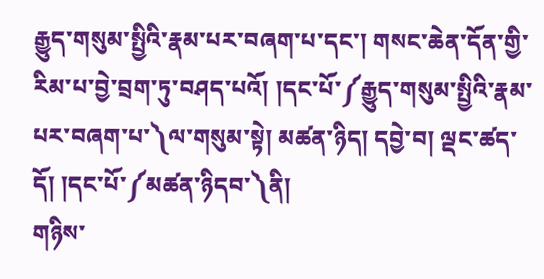རྒྱུད་གསུམ་སྤྱིའི་རྣམ་པར་བཞག་པ་དང་། གསང་ཆེན་དོན་གྱི་རིམ་པ་བྱེ་བྲག་ཏུ་བཤད་པའོ། །དང་པོ་༼རྒྱུད་གསུམ་སྤྱིའི་རྣམ་པར་བཞག་པ་༽ལ་གསུམ་སྟེ། མཚན་ཉིད། དབྱེ་བ། ལྡང་ཚད་དོ། །དང་པོ་༼མཚན་ཉིདབ་༽ནི།
གཉིས་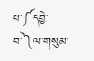པ་༼དབྱེ་བ་༽ལ་གསུམ་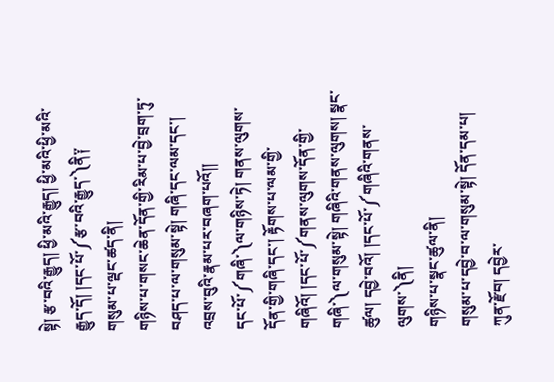སྟེ། རྩ་བའི་རྒྱུད། ཕྱི་མའི་རྒྱུད། ཕྱི་མའི་ཕྱི་མའི་རྒྱུད་དོ། །དང་པོ་༼རྩ་བའི་རྒྱུད་༽ནི༑
གསུམ་པ་ལྡང་ཚད་ནི།
གཉིས་པ་གསང་ཆེན་དོན་གྱི་རིམ་པ་བྱེ་བྲག་ཏུ་བཤད་པ་ལ་གསུམ་སྟེ། གཞི་དང་ལམ་དང་། འབྲས་བུའི་རྣམ་པར་བཞག་པའོ།།
དང་པོ་༼གཞི་༽ལ་གཉིས་ཏེ། གནས་ལུགས་དོན་གྱི་གཞི་དང་། རྟོགས་པ་ལམ་གྱི་གཞིའོ། །དང་པོ་༼གནས་ལུགས་དོན་གྱི་གཞི་༽ལ་གསུམ་སྟེ། གཞིའི་གནས་ལུགས། སྣང་ཚུལ། དབྱེ་བའོ། །དང་པོ་༼གཞིའི་གནས་ལུགས་༽ནི།
གཉིས་པ་སྣང་ཚུལ་ནི།
གསུམ་པ་དབྱེ་བ་ལ་གསུམ་སྟེ། དོན་དམ་པ། ཀུན་རྫོབ། དབྱེར་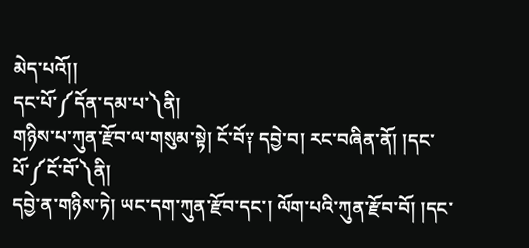མེད་པའོ།།
དང་པོ་༼དོན་དམ་པ་༽ནི།
གཉིས་པ་ཀུན་རྫོབ་ལ་གསུམ་སྟེ། ངོ་བོ༑ དབྱེ་བ། རང་བཞིན་ནོ། །དང་པོ་༼ངོ་བོ་༽ནི།
དབྱེ་ན་གཉིས་ཏེ། ཡང་དག་ཀུན་རྫོབ་དང་། ལོག་པའི་ཀུན་རྫོབ་བོ། །དང་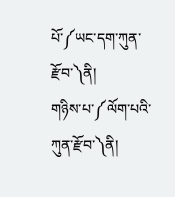པོ་༼ཡང་དག་ཀུན་རྫོབ་༽ནི།
གཉིས་པ་༼ལོག་པའི་ཀུན་རྫོབ་༽ནི།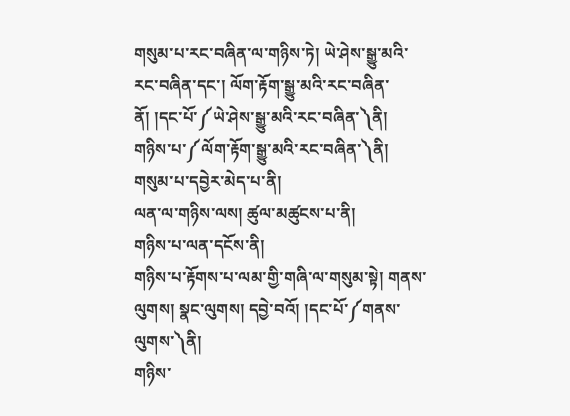གསུམ་པ་རང་བཞིན་ལ་གཉིས་ཏེ། ཡེ་ཤེས་སྒྱུ་མའི་རང་བཞིན་དང་། ལོག་རྟོག་སྒྱུ་མའི་རང་བཞིན་ནོ། །དང་པོ་༼ཡེ་ཤེས་སྒྱུ་མའི་རང་བཞིན་༽ནི།
གཉིས་པ་༼ལོག་རྟོག་སྒྱུ་མའི་རང་བཞིན་༽ནི།
གསུམ་པ་དབྱེར་མེད་པ་ནི།
ལན་ལ་གཉིས་ལས། ཚུལ་མཚུངས་པ་ནི།
གཉིས་པ་ལན་དངོས་ནི།
གཉིས་པ་རྟོགས་པ་ལམ་གྱི་གཞི་ལ་གསུམ་སྟེ། གནས་ལུགས། སྣང་ལུགས། དབྱེ་བའོ། །དང་པོ་༼གནས་ལུགས་༽ནི།
གཉིས་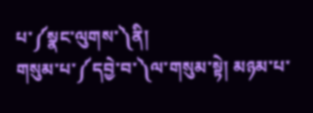པ་༼སྣང་ལུགས་༽ནི།
གསུམ་པ་༼དབྱེ་བ་༽ལ་གསུམ་སྟེ། མཉམ་པ་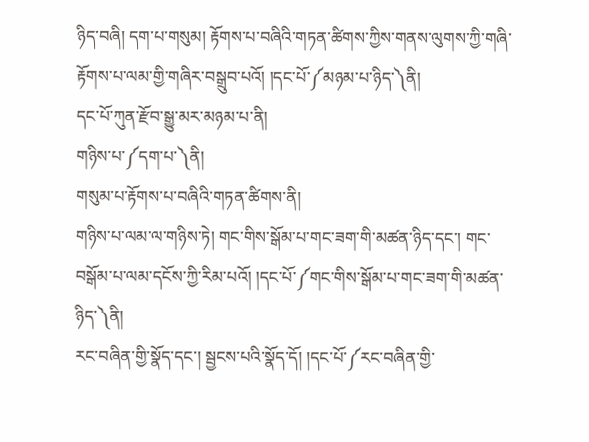ཉིད་བཞི། དག་པ་གསུམ། རྟོགས་པ་བཞིའི་གཏན་ཚིགས་ཀྱིས་གནས་ལུགས་ཀྱི་གཞི་རྟོགས་པ་ལམ་གྱི་གཞིར་བསྒྲུབ་པའོ། །དང་པོ་༼མཉམ་པ་ཉིད་༽ནི།
དང་པོ་ཀུན་རྫོབ་སྒྱུ་མར་མཉམ་པ་ནི།
གཉིས་པ་༼དག་པ་༽ནི།
གསུམ་པ་རྟོགས་པ་བཞིའི་གཏན་ཚིགས་ནི།
གཉིས་པ་ལམ་ལ་གཉིས་ཏེ། གང་གིས་སྒོམ་པ་གང་ཟག་གི་མཚན་ཉིད་དང་། གང་བསྒོམ་པ་ལམ་དངོས་ཀྱི་རིམ་པའོ། །དང་པོ་༼གང་གིས་སྒོམ་པ་གང་ཟག་གི་མཚན་ཉིད་༽ནི།
རང་བཞིན་གྱི་སྣོད་དང་། སྦྱངས་པའི་སྣོད་དོ། །དང་པོ་༼རང་བཞིན་གྱི་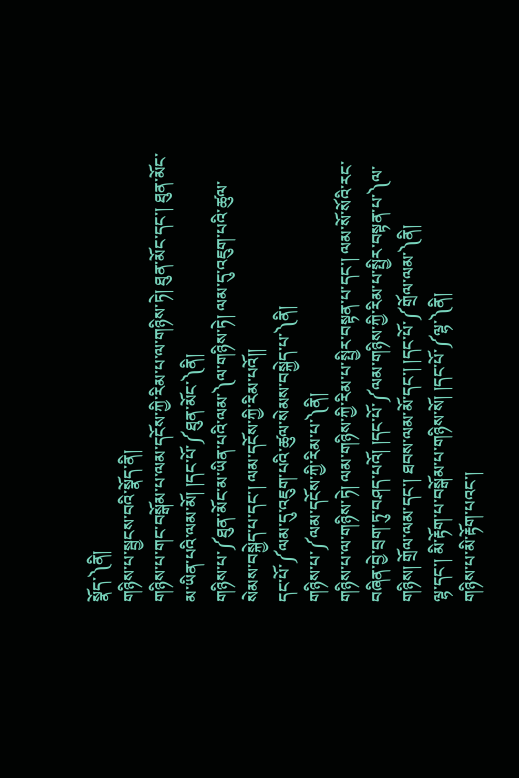སྣོད་༽ནི།
གཉིས་པ་སྦྱངས་བའི་སྣོད་ནི།
གཉིས་པ་གང་བསྒོམ་པ་ལམ་དངོས་ཀྱི་རིམ་པ་ལ་གཉིས་ཏེ། ཐུན་མོང་དང་། ཐུན་མོང་མ་ཡིན་པའི་ལམ་མོ། །དང་པོ་༼ཐུན་མོང་༽ནི།
གཉིས་པ་༼ཐུན་མོང་མ་ཡིན་པའི་ལམ་༽ལ་གཉིས་ཏེ། ལམ་དུ་འཇུག་པའི་ཚུལ་སེམས་བསྐྱེད་པ་དང་། ལམ་དངོས་ཀྱི་རིམ་པའོ།།
དང་པོ་༼ལམ་དུ་འཇུག་པའི་ཚུལ་སེམས་བསྐྱེད་པ་༽ནི།
གཉིས་པ་༼ལམ་དངོས་ཀྱི་རིམ་པ་༽ནི།
གཉིས་པ་ལ་གཉིས་ཏེ། ལམ་གཉིས་ཀྱི་རིམ་པ་སྤྱིར་བསྟན་པ་དང་། ལམ་སོ་སོའི་རང་བཞིན་བྱེ་བྲག་ཏུ་བཤད་པའོ། །དང་པོ་༼ལམ་གཉིས་ཀྱི་རིམ་པ་སྤྱིར་བསྟན་པ་༽ལ་གཉིས། གྲོལ་ལམ་དང་། ཐབས་ལམ་མོ་དང་། །དང་པོ་༼གྲོལ་ལམ་༽ནི།
ལྷ་དང་། མི་རྟོག་པ་བསྒོམ་པ་གཉིས་སོ། །དང་པོ་༼ལྷ་༽ནི།
གཉིས་པ་མི་རྟོག་པའང་།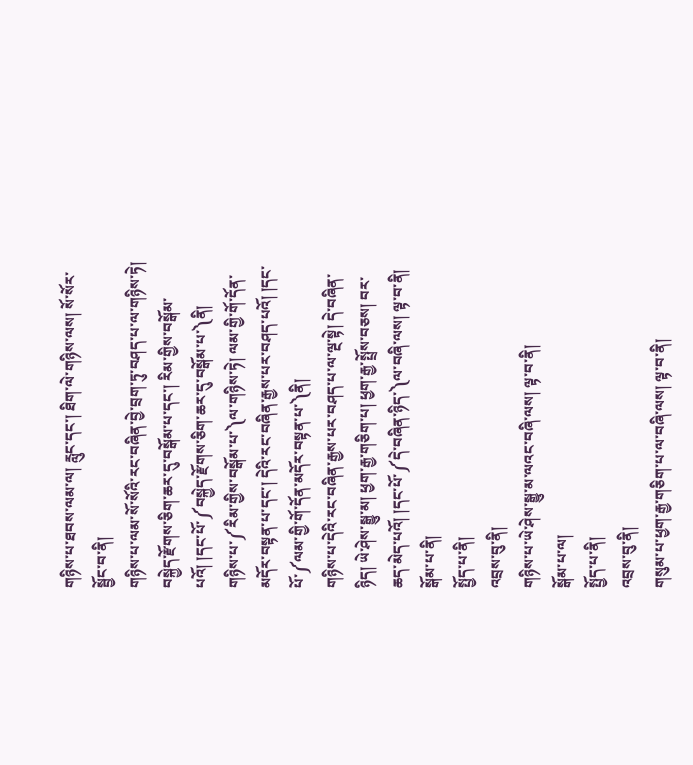གཉིས་པ་ཐབས་ལམ་ལ། རླུང་དང་། ཐིག་ལེ་གཉིས་ལས། སོ་སོར་སྦྱོང་བ་ནི།
གཉིས་པ་ལམ་སོ་སོའི་རང་བཞིན་བྱེ་བྲག་ཏུ་བཤད་པ་ལ་གཉིས་ཏེ། བསྐྱེད་རྫོགས་ཅིག་ཆར་དུ་བསྒོམ་པ་དང་། རིམ་གྱིས་བསྒོམ་པའོ། །དང་པོ་༼བསྐྱེད་རྫོགས་ཅིག་ཆར་དུ་བསྒོམ་པ་༽ནི།
གཉིས་པ་༼རིམ་གྱིས་བསྒོམ་པ་༽ལ་གཉིས་ཏེ། ལམ་གྱི་གོ་དོན་མདོར་བསྟན་པ་དང་། དེའི་རང་བཞིན་རྒྱས་པར་བཤད་པའོ། །དང་པོ་༼ལམ་གྱི་གོ་དོན་མདོར་བསྟན་པ་༽ནི།
གཉིས་པ་དེའི་རང་བཞིན་རྒྱས་པར་བཤད་པ་ལ་ལྔ་སྟེ། དེ་བཞིན་ཉིད། ཡེ་ཤེས་སྒྱུ་མ། ཕྱག་རྒྱ་གཅིག་པ། ཕྱག་རྒྱ་སྤྲོས་བཅས། བར་ཆད་མེད་པའོ། །དང་པོ་༼དེ་བཞིན་ཉིད་༽ལ་བཞི་ལས། ལྟ་བ་ནི།
སྒོམ་པ་ནི།
སྤྱོད་པ་ནི།
འབྲས་བུ་ནི།
གཉིས་པ་ཡེ་ཤེས་སྒྱུ་མ་ལའང་བཞི་ལས། ལྟ་བ་ནི།
སྒོམ་པ་ལ།
སྤྱོད་པ་ནི།
འབྲས་བུ་ནི།
གསུམ་པ་ཕྱག་རྒྱ་གཅིག་པ་ལ་བཞི་ལས། ལྟ་བ་ནི།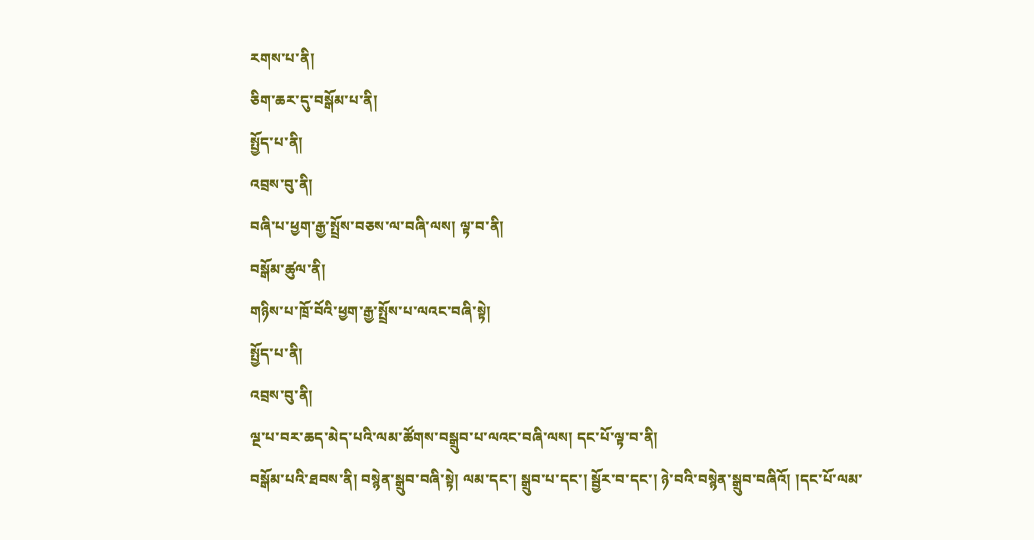རགས་པ་ནི།
ཅིག་ཆར་དུ་བསྒོམ་པ་ནི།
སྤྱོད་པ་ནི།
འབྲས་བུ་ནི།
བཞི་པ་ཕྱག་རྒྱ་སྤྲོས་བཅས་ལ་བཞི་ལས། ལྟ་བ་ནི།
བསྒོམ་ཚུལ་ནི།
གཉིས་པ་ཁྲོ་བོའི་ཕྱག་རྒྱ་སྤྲོས་པ་ལའང་བཞི་སྟེ།
སྤྱོད་པ་ནི།
འབྲས་བུ་ནི།
ལྔ་པ་བར་ཆད་མེད་པའི་ལམ་ཚོགས་བསྒྲུབ་པ་ལའང་བཞི་ལས། དང་པོ་ལྟ་བ་ནི།
བསྒོམ་པའི་ཐབས་ནི། བསྙེན་སྒྲུབ་བཞི་སྟེ། ལམ་དང་། སྒྲུབ་པ་དང་། སྦྱོར་བ་དང་། ཉེ་བའི་བསྙེན་སྒྲུབ་བཞིའོ། །དང་པོ་ལམ་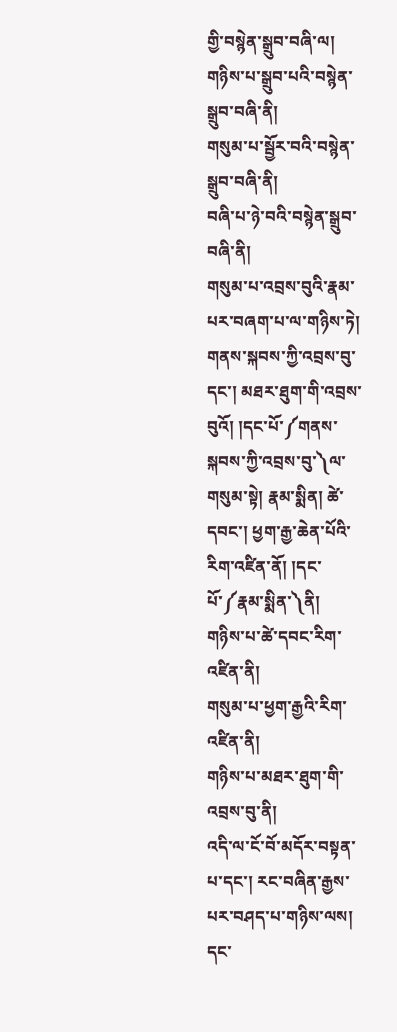གྱི་བསྙེན་སྒྲུབ་བཞི་ལ།
གཉིས་པ་སྒྲུབ་པའི་བསྙེན་སྒྲུབ་བཞི་ནི།
གསུམ་པ་སྦྱོར་བའི་བསྙེན་སྒྲུབ་བཞི་ནི།
བཞི་པ་ཉེ་བའི་བསྙེན་སྒྲུབ་བཞི་ནི།
གསུམ་པ་འབྲས་བུའི་རྣམ་པར་བཞག་པ་ལ་གཉིས་ཏེ། གནས་སྐབས་ཀྱི་འབྲས་བུ་དང་། མཐར་ཐུག་གི་འབྲས་བུའོ། །དང་པོ་༼གནས་སྐབས་ཀྱི་འབྲས་བུ་༽ལ་གསུམ་སྟེ། རྣམ་སྨིན། ཚེ་དབང་། ཕྱག་རྒྱ་ཆེན་པོའི་རིག་འཛིན་ནོ། །དང་པོ་༼རྣམ་སྨིན་༽ནི།
གཉིས་པ་ཚེ་དབང་རིག་འཛིན་ནི།
གསུམ་པ་ཕྱག་རྒྱའི་རིག་འཛིན་ནི།
གཉིས་པ་མཐར་ཐུག་གི་འབྲས་བུ་ནི།
འདི་ལ་ངོ་བོ་མདོར་བསྟན་པ་དང་། རང་བཞིན་རྒྱས་པར་བཤད་པ་གཉིས་ལས། དང་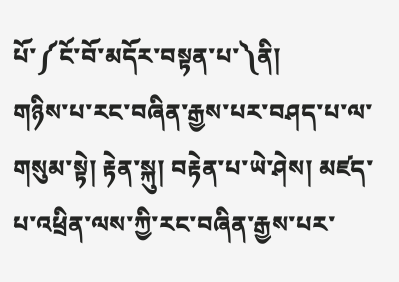པོ་༼ངོ་བོ་མདོར་བསྟན་པ་༽ནི།
གཉིས་པ་རང་བཞིན་རྒྱས་པར་བཤད་པ་ལ་གསུམ་སྟེ། རྟེན་སྐུ། བརྟེན་པ་ཡེ་ཤེས། མཛད་པ་འཕྲིན་ལས་ཀྱི་རང་བཞིན་རྒྱས་པར་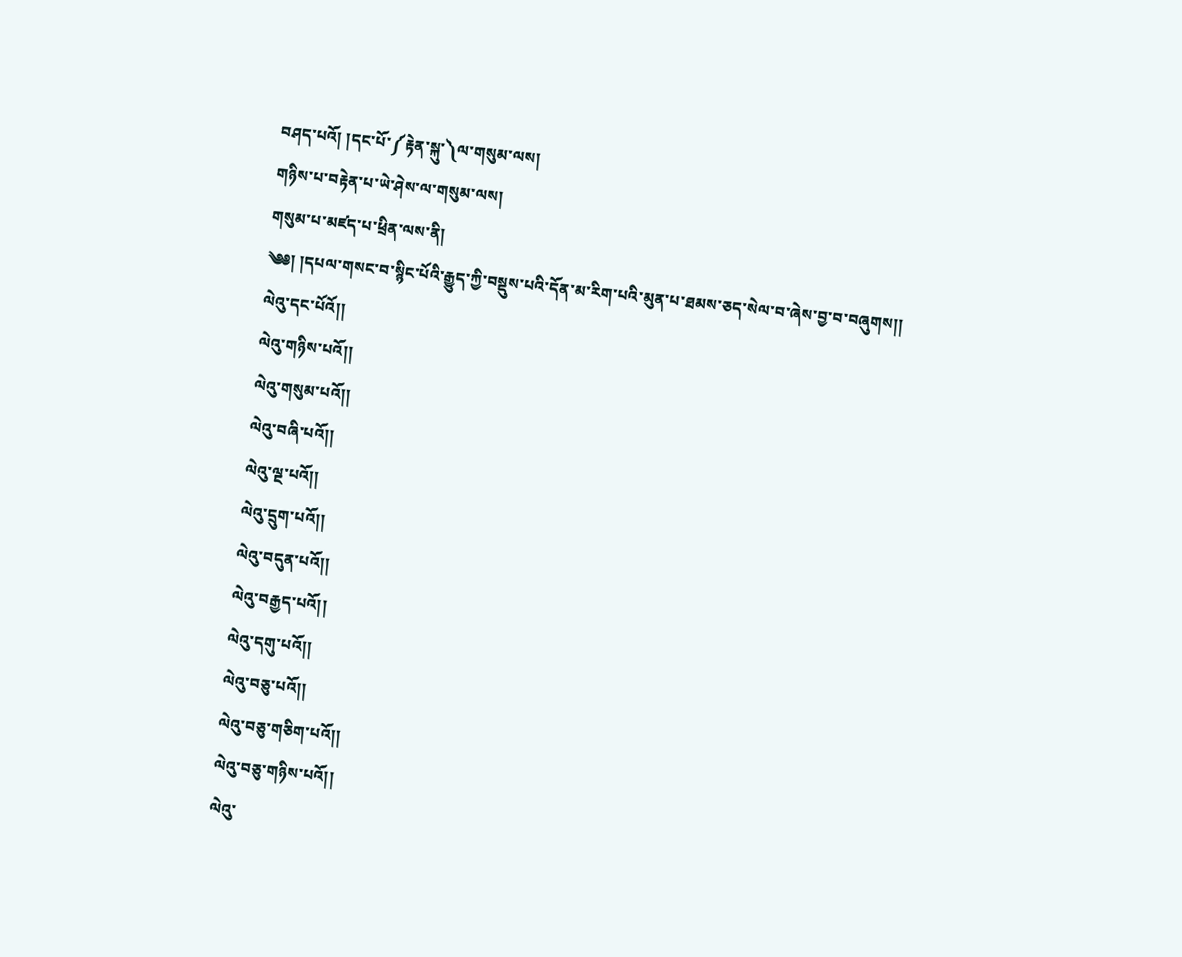བཤད་པའོ། །དང་པོ་༼རྟེན་སྐུ་༽ལ་གསུམ་ལས།
གཉིས་པ་བརྟེན་པ་ཡེ་ཤེས་ལ་གསུམ་ལས།
གསུམ་པ་མཛད་པ་ཕྲིན་ལས་ནི།
༄༅། །དཔལ་གསང་བ་སྙིང་པོའི་རྒྱུད་ཀྱི་བསྡུས་པའི་དོན་མ་རིག་པའི་མུན་པ་ཐམས་ཅད་སེལ་བ་ཞེས་བྱ་བ་བཞུགས།།
ལེའུ་དང་པོའོ།།
ལེའུ་གཉིས་པའོ།།
ལེའུ་གསུམ་པའོ།།
ལེའུ་བཞི་པའོ།།
ལེའུ་ལྔ་པའོ།།
ལེའུ་དྲུག་པའོ།།
ལེའུ་བདུན་པའོ།།
ལེའུ་བརྒྱད་པའོ།།
ལེའུ་དགུ་པའོ།།
ལེའུ་བཅུ་པའོ།།
ལེའུ་བཅུ་གཅིག་པའོ།།
ལེའུ་བཅུ་གཉིས་པའོ།།
ལེའུ་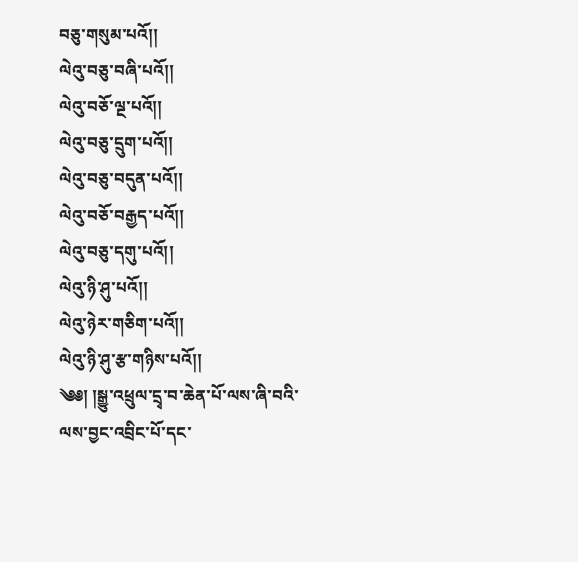བཅུ་གསུམ་པའོ།།
ལེའུ་བཅུ་བཞི་པའོ།།
ལེའུ་བཅོ་ལྔ་པའོ།།
ལེའུ་བཅུ་དྲུག་པའོ།།
ལེའུ་བཅུ་བདུན་པའོ།།
ལེའུ་བཅོ་བརྒྱད་པའོ།།
ལེའུ་བཅུ་དགུ་པའོ།།
ལེའུ་ཉི་ཤུ་པའོ།།
ལེའུ་ཉེར་གཅིག་པའོ།།
ལེའུ་ཉི་ཤུ་རྩ་གཉིས་པའོ།།
༄༅། །སྒྱུ་འཕྲུལ་དྲྭ་བ་ཆེན་པོ་ལས་ཞི་བའི་ལས་བྱང་འབྲིང་པོ་དང་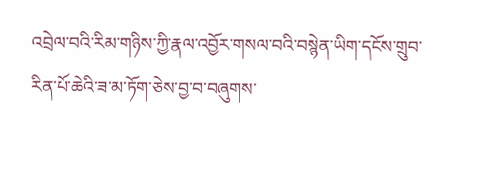འབྲེལ་བའི་རིམ་གཉིས་ཀྱི་རྣལ་འབྱོར་གསལ་བའི་བསྙེན་ཡིག་དངོས་གྲུབ་རིན་པོ་ཆེའི་ཟ་མ་ཏོག་ཅེས་བྱ་བ་བཞུགས་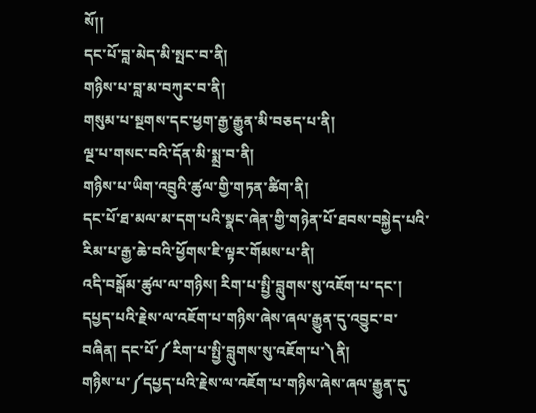སོ།།
དང་པོ་བླ་མེད་མི་སྤང་བ་ནི།
གཉིས་པ་བླ་མ་བཀུར་བ་ནི།
གསུམ་པ་སྔགས་དང་ཕྱག་རྒྱ་རྒྱུན་མི་བཅད་པ་ནི།
ལྔ་པ་གསང་བའི་དོན་མི་སྨྲ་བ་ནི།
གཉིས་པ་ཡིག་འབྲུའི་ཚུལ་གྱི་གཏན་ཚིག་ནི།
དང་པོ་ཐ་མལ་མ་དག་པའི་སྣང་ཞེན་གྱི་གཉེན་པོ་ཐབས་བསྐྱེད་པའི་རིམ་པ་རྒྱ་ཆེ་བའི་ཕྱོགས་ཇི་ལྟར་གོམས་པ་ནི།
འདི་བསྒོམ་ཚུལ་ལ་གཉིས། རིག་པ་སྤྱི་བླུགས་སུ་འཇོག་པ་དང་། དཔྱད་པའི་རྗེས་ལ་འཇོག་པ་གཉིས་ཞེས་ཞལ་རྒྱུན་དུ་འབྱུང་བ་བཞིན། དང་པོ་༼རིག་པ་སྤྱི་བླུགས་སུ་འཇོག་པ་༽ནི།
གཉིས་པ་༼དཔྱད་པའི་རྗེས་ལ་འཇོག་པ་གཉིས་ཞེས་ཞལ་རྒྱུན་དུ་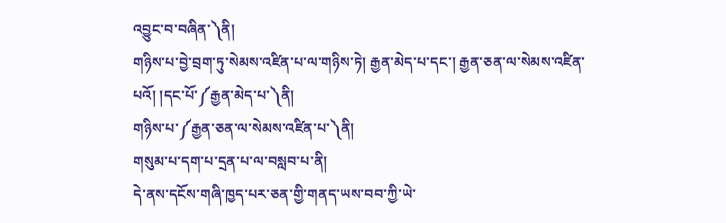འབྱུང་བ་བཞིན་༽ནི།
གཉིས་པ་བྱེ་བྲག་ཏུ་སེམས་འཛིན་པ་ལ་གཉིས་ཏེ། རྒྱན་མེད་པ་དང་། རྒྱན་ཅན་ལ་སེམས་འཛིན་པའོ། །དང་པོ་༼རྒྱན་མེད་པ་༽ནི།
གཉིས་པ་༼རྒྱན་ཅན་ལ་སེམས་འཛིན་པ་༽ནི།
གསུམ་པ་དག་པ་དྲན་པ་ལ་བསླབ་པ་ནི།
དེ་ནས་དངོས་གཞི་ཁྱད་པར་ཅན་གྱི་གནད་ཡས་བབ་ཀྱི་ཡེ་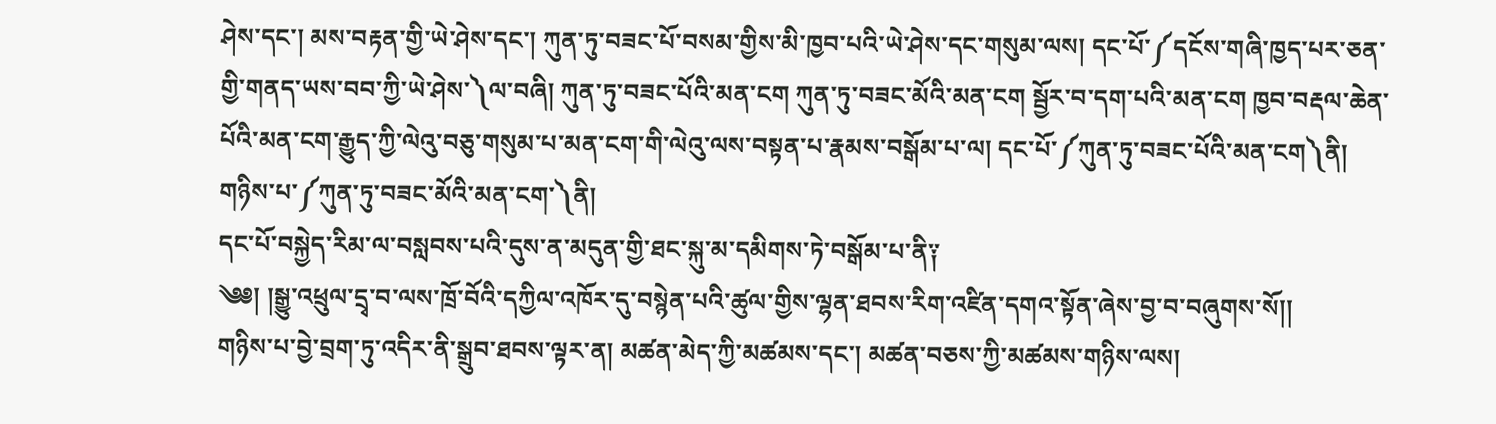ཤེས་དང་། མས་བརྟན་གྱི་ཡེ་ཤེས་དང་། ཀུན་ཏུ་བཟང་པོ་བསམ་གྱིས་མི་ཁྱབ་པའི་ཡེ་ཤེས་དང་གསུམ་ལས། དང་པོ་༼དངོས་གཞི་ཁྱད་པར་ཅན་གྱི་གནད་ཡས་བབ་ཀྱི་ཡེ་ཤེས་༽ལ་བཞི། ཀུན་ཏུ་བཟང་པོའི་མན་ངག ཀུན་ཏུ་བཟང་མོའི་མན་ངག སྦྱོར་བ་དག་པའི་མན་ངག ཁྱབ་བརྡལ་ཆེན་པོའི་མན་ངག་རྒྱུད་ཀྱི་ལེའུ་བཅུ་གསུམ་པ་མན་ངག་གི་ལེའུ་ལས་བསྟན་པ་རྣམས་བསྒོམ་པ་ལ། དང་པོ་༼ཀུན་ཏུ་བཟང་པོའི་མན་ངག༽ནི།
གཉིས་པ་༼ཀུན་ཏུ་བཟང་མོའི་མན་ངག་༽ནི།
དང་པོ་བསྐྱེད་རིམ་ལ་བསླབས་པའི་དུས་ན་མདུན་གྱི་ཐང་སྐུ་མ་དམིགས་ཏེ་བསྒོམ་པ་ནི༑
༄༅། །སྒྱུ་འཕྲུལ་དྲྭ་བ་ལས་ཁྲོ་བོའི་དཀྱིལ་འཁོར་དུ་བསྙེན་པའི་ཚུལ་གྱིས་ལྷན་ཐབས་རིག་འཛིན་དགའ་སྟོན་ཞེས་བྱ་བ་བཞུགས་སོ།།
གཉིས་པ་བྱེ་བྲག་ཏུ་འདིར་ནི་སྒྲུབ་ཐབས་ལྟར་ན། མཚན་མེད་ཀྱི་མཚམས་དང་། མཚན་བཅས་ཀྱི་མཚམས་གཉིས་ལས།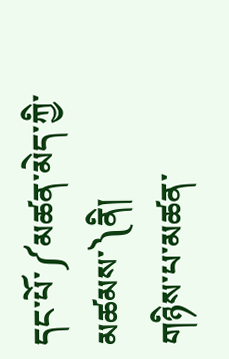དང་པོ་༼མཚན་མེད་ཀྱི་མཚམས་༽ནི།
གཉིས་པ་མཚན་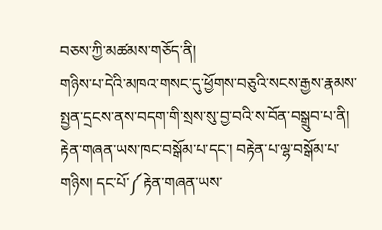བཅས་ཀྱི་མཚམས་གཅོད་ནི།
གཉིས་པ་དེའི་མཁའ་གསང་དུ་ཕྱོགས་བཅུའི་སངས་རྒྱས་རྣམས་སྤྱན་དྲངས་ནས་བདག་གི་སྲས་སུ་བྱ་བའི་ས་བོན་བསྒྲུབ་པ་ནི། རྟེན་གཞན་ཡས་ཁང་བསྒོམ་པ་དང་། བརྟེན་པ་ལྷ་བསྒོམ་པ་གཉིས། དང་པོ་༼རྟེན་གཞན་ཡས་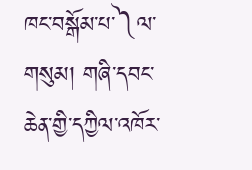ཁང་བསྒོམ་པ་༽ལ་གསུམ། གཞི་དབང་ཆེན་གྱི་དཀྱིལ་འཁོར་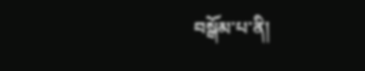བསྒོམ་པ་ནི།